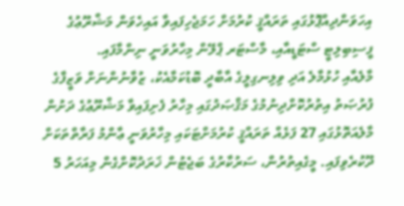އިހަވަންދިއްޕޮޅުގައި ތަރައްޤީ ކުރުމަށް ހަމަޖެހިފައިވާ އައިހެވަން މަޝްރޫޢުގެ ފީސިބިލިޓީ ސްޓަޑީއާއި، މާސްޓަރ ޕްލޭން މިހާރުވަނީ ނިންމާފައި.
މާލެއާއި ހުޅުމާލެ އަދި ވިލިނގިލީގެ އާބާދީ ބޮޑުކަމާއެކު، ޒުވާނުންނަށް ވަޒީފާގެ ފުރުޞަތު އިތުރުކޮށްދިނުމުގެ މަޤްޞަދުގައި މިހާރު ފެށިފައިވާ މަޝްރޫޢުގެ ދަށުން މާލެއަތޮޅުގައި 27 ފަޅެއް ތަރައްޤީ ކުރުމަށްޓަކައި މިހާރުވަނީ ޢާންމު ފަރާތްތަކަށް ދޫކުރެވިފައި. މީގެއިތުރުން، ސަރުކާރުގެ ބަޖެޓުން ޚަރަދުކޮށްގެން މިއަހަރު 5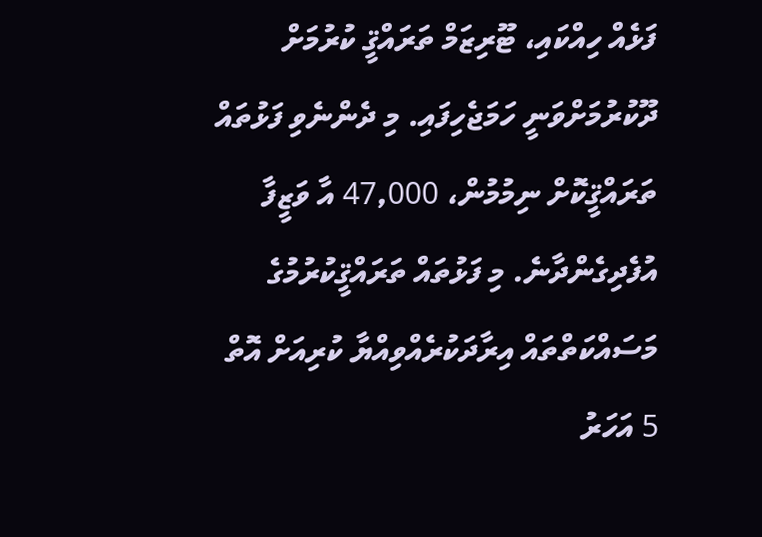ފަޅެއް ހިއްކައި، ޓޫރިޒަމް ތަރައްޤީ ކުރުމަށް ދޫކުރުމަށްވަނީ ހަމަޖެހިފައި. މި ދެންނެވި ފަޅުތައް ތަރައްޤީކޮށް ނިމުމުން، 47,000 އާ ވަޒީފާ އުފެދިގެންދާނެ. މި ފަޅުތައް ތަރައްޤީކުރުމުގެ މަސައްކަތްތައް އިރާދަކުރެއްވިއްޔާ ކުރިއަށް އޮތް 5 އަހަރު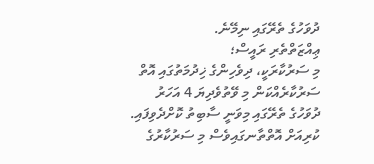ދުވަހުގެ ތެރޭގައި ނިމޭނެ.
ޢިއްޒަތްތެރި ރައީސް؛
މި ސަރުކާރަކީ، ދިވެހިންގެ ޚިދުމަތުގައި އޮތް ސަރުކާރެއްކަން މި ވޭތުވެދިޔަ 4 އަހަރު ދުވަހުގެ ތެރޭގައި މިވަނީ ސާބިތު ކޮށްދެވިފައި. ކުރިއަށް އޮތްތާނގައިވެސް މި ސަރުކާރުގެ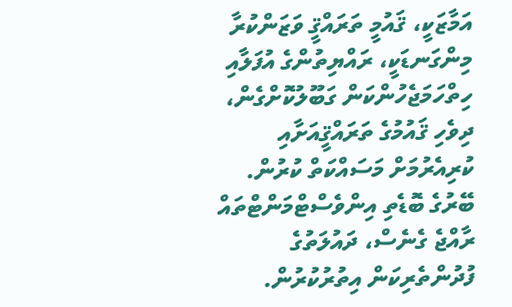އަމާޒަކީ، ޤައުމީ ތަރައްޤީ ވަޒަންކުރާ މިންގަނޑަކީ، ރައްޔިތުންގެ އުފަލާއި ހިތްހަމަޖެހުންކަން ގަބޫލުކޮށްގެން، ދިވެހި ޤައުމުގެ ތަރައްޤީއަށާއި ކުރިއެރުމަށް މަސައްކަތް ކުރުން. ބޭރުގެ ބޮޑެތި އިންވެސްޓްމަންޓްތައް ރާއްޖެ ގެނެސް، ދައުލަތުގެ ފުދުންތެރިކަން އިތުރުކުރުން.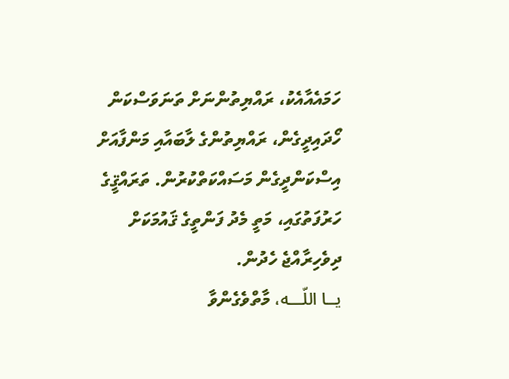ހަމައެއާއެކު، ރައްޔިތުންނަށް ތަނަވަސްކަން ހޯދައިދީގެން، ރައްޔިތުންގެ ލާބައާއި މަންފާއަށް އިސްކަންދީގެން މަސައްކަތްކުރުން. ތަރައްޤީގެ ހަރުފަތުގައި، މަތީ މެދު ފަންތީގެ ޤައުމަކަށް ދިވެހިރާއްޖެ ހެދުން.
يــا اللّـــه، މާތްވެގެންވާ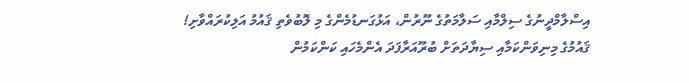އިސްލާމްދީނުގެ ސިލްމާއި ސަލާމަތުގެ ނޫރުން، އަޅުގަނޑުމެންގެ މި ލޮބުވެތި ޤައުމު އަލިކުރައްވާށި! ޤައުމުގެ މިނިވަންކަމާއި ސިޔާދަތަށް ބުރޫއަރާފަދަ އެންމެހައި ކަންކަމުން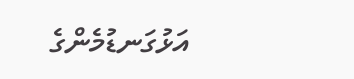އަޅުގަނޑުމެންގެ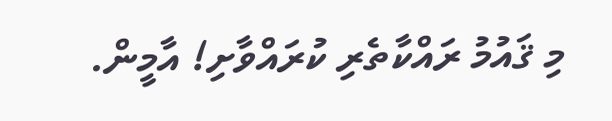މި ޤައުމު ރައްކާތެރި ކުރައްވާށި! އާމީން.